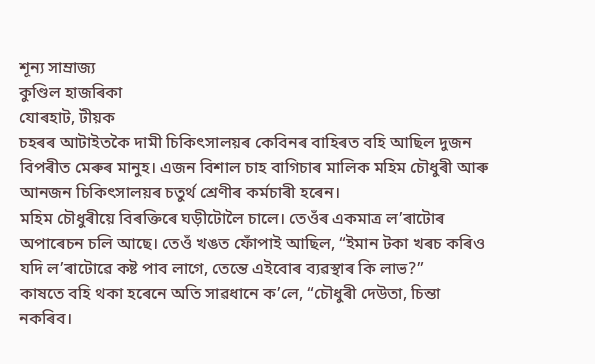শূন্য সাম্ৰাজ্য
কুণ্ডিল হাজৰিকা
যোৰহাট, টীয়ক
চহৰৰ আটাইতকৈ দামী চিকিৎসালয়ৰ কেবিনৰ বাহিৰত বহি আছিল দুজন বিপৰীত মেৰুৰ মানুহ। এজন বিশাল চাহ বাগিচাৰ মালিক মহিম চৌধুৰী আৰু আনজন চিকিৎসালয়ৰ চতুৰ্থ শ্ৰেণীৰ কৰ্মচাৰী হৰেন।
মহিম চৌধুৰীয়ে বিৰক্তিৰে ঘড়ীটোলৈ চালে। তেওঁৰ একমাত্ৰ ল’ৰাটোৰ অপাৰেচন চলি আছে। তেওঁ খঙত ফোঁপাই আছিল, “ইমান টকা খৰচ কৰিও যদি ল’ৰাটোৱে কষ্ট পাব লাগে, তেন্তে এইবোৰ ব্যৱস্থাৰ কি লাভ?”
কাষতে বহি থকা হৰেনে অতি সাৱধানে ক’লে, “চৌধুৰী দেউতা, চিন্তা নকৰিব।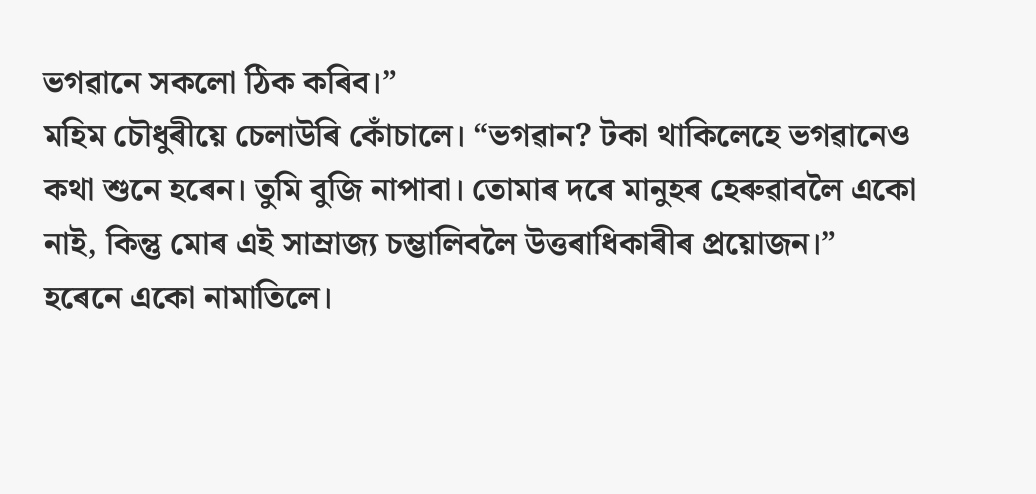ভগৱানে সকলো ঠিক কৰিব।”
মহিম চৌধুৰীয়ে চেলাউৰি কোঁচালে। “ভগৱান? টকা থাকিলেহে ভগৱানেও কথা শুনে হৰেন। তুমি বুজি নাপাবা। তোমাৰ দৰে মানুহৰ হেৰুৱাবলৈ একো নাই, কিন্তু মোৰ এই সাম্ৰাজ্য চম্ভালিবলৈ উত্তৰাধিকাৰীৰ প্ৰয়োজন।”
হৰেনে একো নামাতিলে।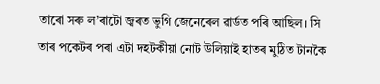তাৰো সৰু ল’ৰাটো জ্বৰত ভুগি জেনেৰেল ৱাৰ্ডত পৰি আছিল। সি তাৰ পকেটৰ পৰা এটা দহটকীয়া নোট উলিয়াই হাতৰ মুঠিত টানকৈ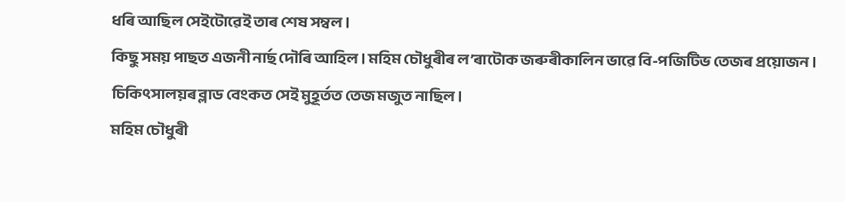ধৰি আছিল সেইটোৱেই তাৰ শেষ সম্বল।
কিছু সময় পাছত এজনী নাৰ্ছ দৌৰি আহিল। মহিম চৌধুৰীৰ ল’ৰাটোক জৰুৰীকালিন ভাৱে বি-পজিটিভ তেজৰ প্ৰয়োজন। চিকিৎসালয়ৰ ব্লাড বেংকত সেই মুহূৰ্তত তেজ মজুত নাছিল।
মহিম চৌধুৰী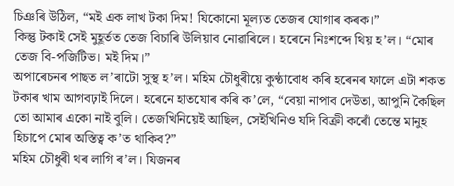চিঞৰি উঠিল, “মই এক লাখ টকা দিম! যিকোনো মূল্যত তেজৰ যোগাৰ কৰক।”
কিন্তু টকাই সেই মুহূৰ্তত তেজ বিচাৰি উলিয়াব নোৱাৰিলে। হৰেনে নিঃশব্দে থিয় হ’ল। “মোৰ তেজ বি-পজিটিভ। মই দিম।”
অপাৰেচনৰ পাছত ল’ৰাটো সুস্থ হ’ল। মহিম চৌধুৰীয়ে কুণ্ঠাবোধ কৰি হৰেনৰ ফালে এটা শকত টকাৰ খাম আগবঢ়াই দিলে। হৰেনে হাতযোৰ কৰি ক’লে, “বেয়া নাপাব দেউতা, আপুনি কৈছিল তো আমাৰ একো নাই বুলি। তেজখিনিয়েই আছিল, সেইখিনিও যদি বিক্ৰী কৰোঁ তেন্তে মানুহ হিচাপে মোৰ অস্তিত্ব ক’ত থাকিব?”
মহিম চৌধুৰী থৰ লাগি ৰ’ল। যিজনৰ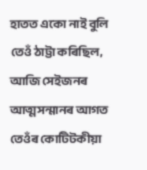হাতত একো নাই বুলি তেওঁ ঠাট্টা কৰিছিল, আজি সেইজনৰ আত্মসন্মানৰ আগত তেওঁৰ কোটিটকীয়া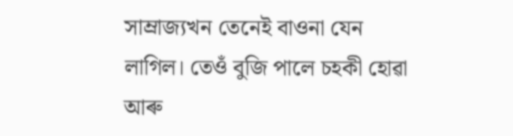সাম্ৰাজ্যখন তেনেই বাওনা যেন লাগিল। তেওঁ বুজি পালে চহকী হোৱা আৰু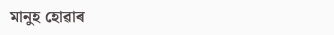মানুহ হোৱাৰ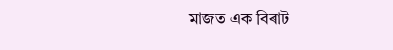মাজত এক বিৰাট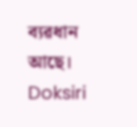ব্যৱধান আছে।
Doksiri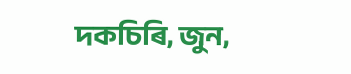দকচিৰি, জুন,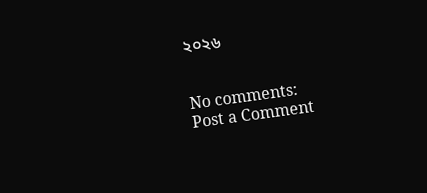২০২৬


No comments:
Post a Comment